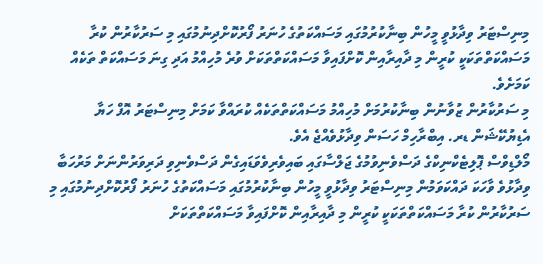މިނިސްޓަރު ވިދާޅުވީ މީހުން ބިނާކުރުމުގައި މަސައްކަތުގެ ހުނަރު ފޯރުކޮށްދިނުމުގައި މި ސަރުކާރުން ކުރާ މަސައްކަތްތަކަކީ ކުރީން މި ދާއިރާއިން ކޮށްފައިވާ މަސައްކަތްތަކަށް ވުރެ މުހިއްމު އަދި ގިނަ މަސައްކަތް ތަކެއް ކަމަށެވެ.
މި ސަރުކާރުން ޒުވާނުން ބިނާކުރުމަށް މުހިއްމު މަސައްކަތްތަކެއް ކުރައްވާ ކަމަށް މިނިސްޓަރު އޮފް ހަޔާ އެޑިޔުކޭޝަން ޑރ. އިބްރާހިމް ހަސަން ވިދާޅުވެއްޖެ އެވެ.
މޯލްޑިވްސް ޕޮލިޓެކްނިކްގެ ދަސްވެނިވުމުގެ ޖަލްސާގައި ބައިވެރިވެވަޑައިގެން ދަސްވެނިވި ދަރިވަރުންނަށް މަރުހަބާ ވިދާޅުވެ ވާހަކަ ދައްކަވަމުން މިނިސްޓަރު ވިދާޅުވީ މީހުން ބިނާކުރުމުގައި މަސައްކަތުގެ ހުނަރު ފޯރުކޮށްދިނުމުގައި މި ސަރުކާރުން ކުރާ މަސައްކަތްތަކަކީ ކުރީން މި ދާއިރާއިން ކޮށްފައިވާ މަސައްކަތްތަކަށް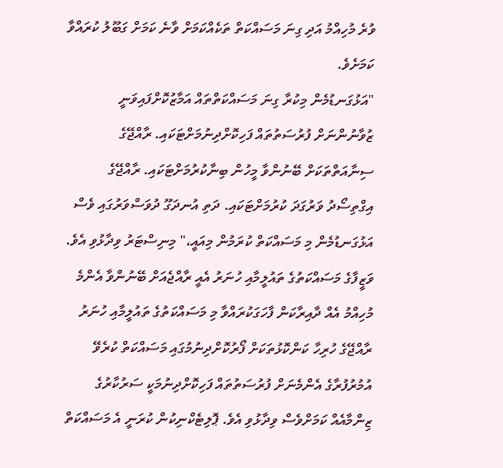ވުރެ މުހިއްމު އަދި ގިނަ މަސައްކަތް ތަކެއްކަމަށް ވާނެ ކަމަށް ގަބޫލު ކުރައްވާ ކަމަށެވެ.
"އަޅުގަނޑުމެން މިކުރާ ގިނަ މަސައްކަތްތައް އަމާޒުކޮށްފައިވަނީ ޒުވާނުންނަށް ފުރުސަތުތައް ފަހިކޮށްދިނުމަށްޓަކައި. ރާއްޖޭގެ ސިނާއަތްތަކަށް ބޭނުންވާ މީހުން ބިނާކުރުމަށްޓަކައި. ރާއްޖޭގެ އިގްތިސޯދު ވަރުގަދަ ކުރުމަށްޓަކައި. ދަތި އުނދަގޫ ދުވަސްވަރުގައި ވެސް އަޅުގަނޑުމެން މި މަސައްކަތް ކުރަމުން މިއައީ،" މިނިސްޓަރު ވިދާޅުވި އެވެ.
ވަޒީފާގެ މަސައްކަތުގެ ތައުލީމާއި ހުނަރު އެއީ ރާއްޖެއަށް ބޭނުންވާ އެންމެ މުހިއްމު އެއް ދާއިރާކަން ފާހަގަކުރައްވާ މި މަސައްކަތުގެ ތައުލީމާއި ހުނަރު ރާއްޖޭގެ ހުރިހާ ކަންކޮޅުތަކަށް ފޯރުކޮށްދިނުމުގައި މަސައްކަތް ކުރެވޭ އުމުރުފުރާގެ އެންމެނަށް ފުރުސަތުތައް ފަހިކޮށްދިނުމަކީ ސަރުކާރުގެ ޒިންމާއެއް ކަމަށްވެސް ވިދާޅުވި އެވެ. ޕޮލިޓެކްނިކުން ކުރަނީ އެ މަސައްކަތް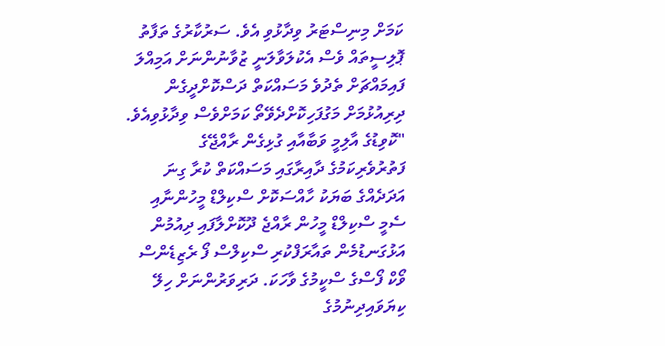ކަމަށް މިނިސްޓަރު ވިދާޅުވި އެވެ. ސަރުކާރުގެ ތަފާތު ޕޮލިސީތައް ވެސް އެކުލަވާލަނީ ޒުވާނުންނަށް އަމިއްލަ ފައިމައްޗަށް ތެދުވެ މަސައްކަތް ދަސްކޮށްދީގެން ދިރިއުޅުމަށް މަގުފަހިކޮށްދެވޭތޯ ކަމަށްވެސް ވިދާޅުވިއެވެ.
"ކޮވިޑުގެ އާލިމީ ވަބާއާއި ގުޅިގެން ރާއްޖޭގެ ފަތުރުވެރިކަމުގެ ދާއިރާގައި މަސައްކަތް ކުރާ ގިނަ އަދަދެއްގެ ބަޔަކު ހާއްސަކޮށް ސްކިލްޑް މީހުންނާއި ސެމީ ސްކިލްޑް މީހުން ރާއްޖެ ދޫކޮށްލާފައި ދިއުމުން އަޅުގަނޑުމެން ތައާރަފްކުރި ސްކިލްސް ފޯ ރެޒިޑެންސް ވޯކް ފޯސްގެ ސްކީމުގެ ވާހަކަ. ދަރިވަރުންނަށް ހިލޭ ކިޔަވައިދިނުމުގެ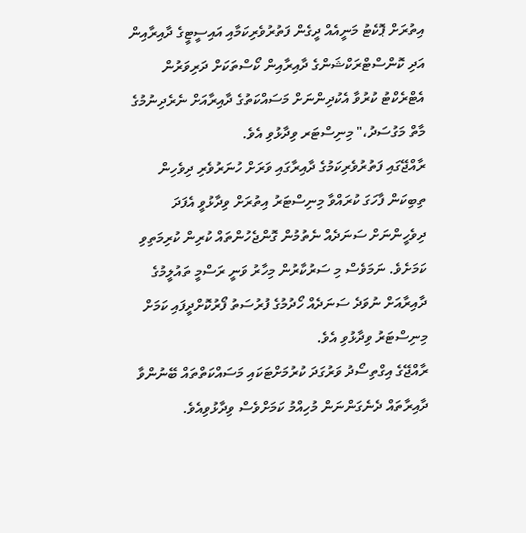އިތުރަށް ޕޮކެޓު މަނީއެއް ދީގެން ފަތުރުވެރިކަމާއި އައިސީޓީގެ ދާއިރާއިން އަދި ކޮންސްޓްރަކްޝަންގެ ދާއިރާއިން ކޯސްތަކަށް ދަރިވަރުން އެޓްރެކްޓު ކުރުވާ އެކުދިންނަށް މަސައްކަތުގެ ދާއިރާއަށް ނެރެދިނުމުގެ މާތް މަގުސަދު،" މިނިސްޓަރ ވިދާޅުވި އެވެ.
ރާއްޖޭގައި ފަތުރުވެރިކަމުގެ ދާއިރާގައި ވަރަށް ހުނަރުވެރި ދިވެހިން ތިބިކަން ފާހަގަ ކުރައްވާ މިނިސްޓަރު އިތުރަށް ވިދާޅުވީ އެފަދަ ދިވެހީންނަށް ސަނަދެއް ނެތުމުން ގޮންޖެހުންތައް ކުރިން ކުރިމަތިވި ކަމަށެވެ. ނަމަވެސް މި ސަރުކާރުން މިހާރު ވަނީ ރަސްމީ ތައުލީމުގެ ދާއިރާއަށް ނުވަދެ ސަނަދެއް ހޯދުމުގެ ފުރުސަތު ފޯރުކޮށްދީފައި ކަމަށް މިނިސްޓަރު ވިދާޅުވި އެވެ.
ރާއްޖޭގެ އިގްތިސޯދު ވަރުގަދަ ކުރުމަށްޓަކައި މަސައްކަތްތައް ބޭނުންވާ ދާއިރާތައް ދެނެގަންނަން މުހިއްމު ކަމަށްވެސް ވިދާޅުވިއެވެ.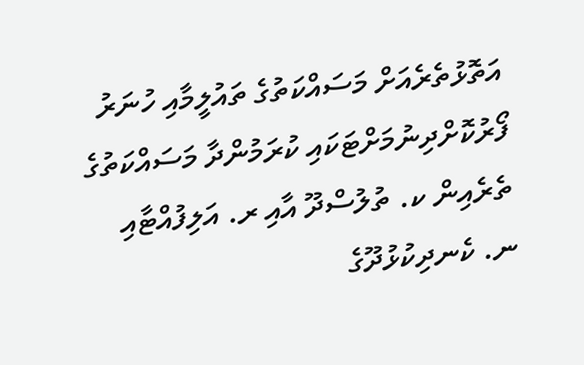އަތޮޅުތެރެއަށް މަސައްކަތުގެ ތައުލީމާއި ހުނަރު ފޯރުކޮށްދިނުމަށްޓަކައި ކުރަމުންދާ މަސައްކަތުގެ ތެރެއިން ކ. ތުލުސްދޫ އާއި ރ. އަލިފުއްޓާއި ނ. ކެނދިކުޅުދޫގެ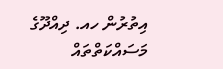އިތުރުން ހއ. ދިއްދޫގެ މަސައްކަތްތައް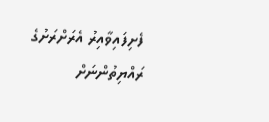ފެށިފައިވާއިރު އެރަށްރަށުގެ ރައްޔިތުންނަށް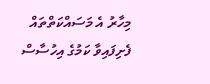މިހާރު އެ މަސައްކަތްތައް ފެށިފައިވާ ކަމުގެ އިހުސާސް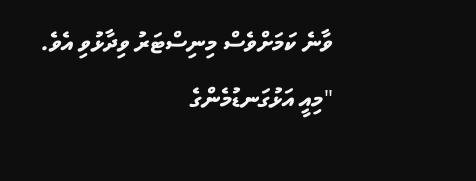ވާނެ ކަމަށްވެސް މިނިސްޓަރު ވިދާޅުވި އެވެ.
"މިއީ އަޅުގަނޑުމެންގެ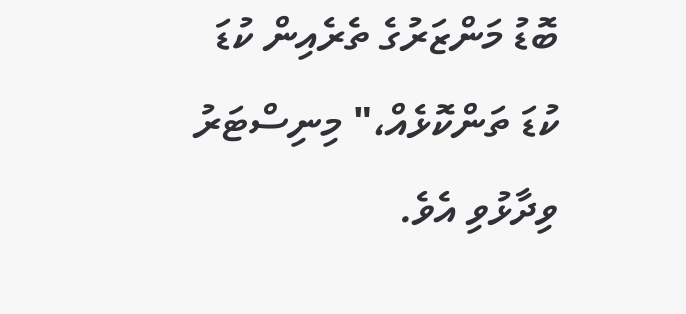ބޮޑު މަންޒަރުގެ ތެރެއިން ކުޑަ ކުޑަ ތަންކޮޅެއް،" މިނިސްޓަރު ވިދާޅުވި އެވެ.